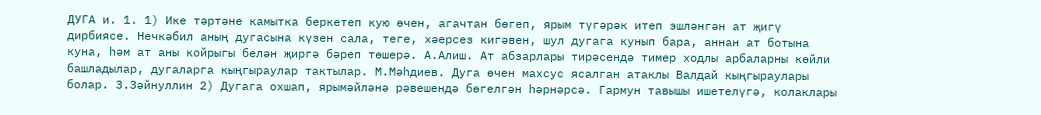ДУГА и. 1. 1) Ике тәртәне камытка беркетеп кую өчен, агачтан бөгеп, ярым түгәрәк итеп эшләнгән ат җигү дирбиясе. Нечкәбил аның дугасына күзен сала, теге, хәерсез кигәвен, шул дугага кунып бара, аннан ат ботына куна, һәм ат аны койрыгы белән җиргә бәреп төшерә. А.Алиш. Ат абзарлары тирәсендә тимер ходлы арбаларны көйли башладылар, дугаларга кыңгыраулар тактылар. М.Мәһдиев. Дуга өчен махсус ясалган атаклы Валдай кыңгыраулары болар. З.Зәйнуллин 2) Дугага охшап, ярымәйләнә рәвешендә бөгелгән һәрнәрсә. Гармун тавышы ишетелүгә, колаклары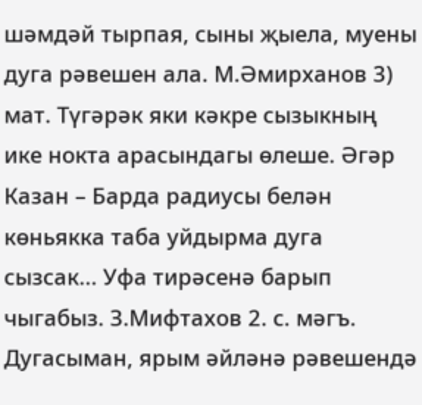шәмдәй тырпая, сыны җыела, муены дуга рәвешен ала. М.Әмирханов 3) мат. Түгәрәк яки кәкре сызыкның ике нокта арасындагы өлеше. Әгәр Казан – Барда радиусы белән көньякка таба уйдырма дуга сызсак... Уфа тирәсенә барып чыгабыз. З.Мифтахов 2. с. мәгъ. Дугасыман, ярым әйләнә рәвешендә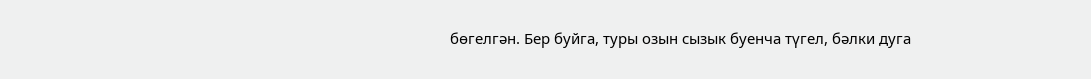бөгелгән. Бер буйга, туры озын сызык буенча түгел, бәлки дуга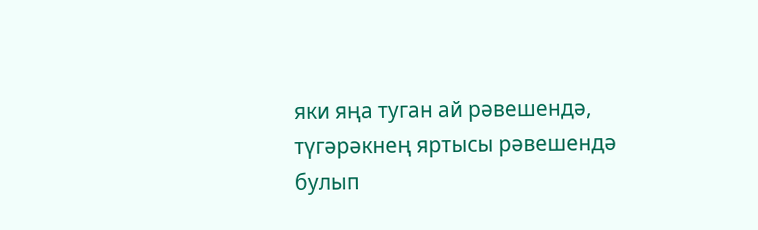яки яңа туган ай рәвешендә, түгәрәкнең яртысы рәвешендә булып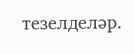тезелделәр.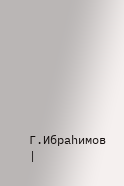Г.Ибраһимов |